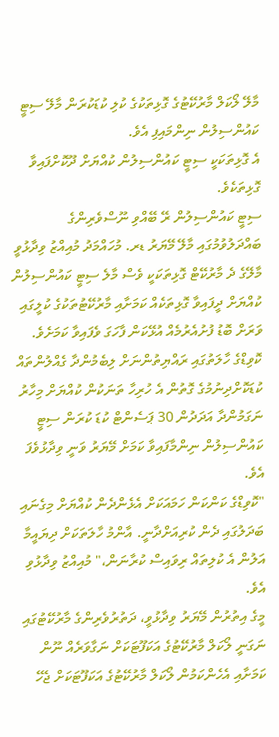މާލޭ ލޯކަލް މާރުކޭޓުގެ ގޮޅިތަކުގެ ކުލި ކުޑަކުރަން މާލޭ ސިޓީ ކައުންސިލުން ނިންމައިފި އެވެ.
އެ ގޮޅިތަކަކީ ސިޓީ ކައުންސިލުން ކުއްޔަށް ދޫކޮށްފައިވާ ގޮޅިތަކެވެ.
ސިޓީ ކައުންސިލުން ރޭ ބޭއްވި ނޫސްވެރިންގެ ބައްދަލުވުމުގައި މާލޭ މޭޔަރު ޑރ. މުހައްމަދު މުއިއްޒު ވިދާޅުވީ މާލޭގެ ދެ މާރުކޭޓް ގޮޅިތަކަކީ ވެސް މާލެ ސިޓީ ކައުންސިލުން ކުއްޔަށް ދީފައިވާ ގޮޅިތަކެއް ކަމަށާއި މާރުކޭޓުތަކުގެ ކުލީގައި ވަރަށް ބޮޑު ފުށުއެރުމެއް އުޅޭކަން ފާހަގަ ވެފައިވާ ކަމަށެވެ.
ކޮވިޑްގެ ހާލަތުގައި ރައްޔިތުންނަށް ލިބެމުންދާ ގެއްލުންތައް ކުޑަކޮށްދިނުމުގެ ގޮތުން އެ ހުރިހާ ތަނަކުން ކުއްޔަށް މިހާރު ނަގަމުންދާ އަދަދުން 30 ޕަސެންޓް ކުޑަ ކުރަން ސިޓީ ކައުންސިލުން ނިންމާފައިވާ ކަމަށް މޭޔަރު ވަނީ ވިދާޅުވެފަ އެވެ.
"ކޮވިޑްގެ ކަންކަން ހަމައަކަށް އެޅެންދެން ކުއްޔަށް މިގެނައި ބަދަލުގައި ދެން ކުރިއަށްދާނީ. އާންމު ހާލަތަކަށް ދިޔައީމާ އަލުން އެ ކުލިތައް ރިވައިސް ކުރާނަން،" މުއިއްޒު ވިދާޅުވި އެވެ.
މީގެ އިތުރުން މޭޔަރު ވިދާޅުވީ، ދަތުރުވެރިންގެ މާރުކޭޓުގައި ނަގަނީ ލޯކަލް މާރުކޭޓުގެ އަކަފޫޓަކަށް ނަގާވަރެއް ނޫން ކަމަށާއި އެހެންކަމުން ލޯކަލް މާރުކޭޓުގެ އަކަފޫޓަކަށް ޖެހޭ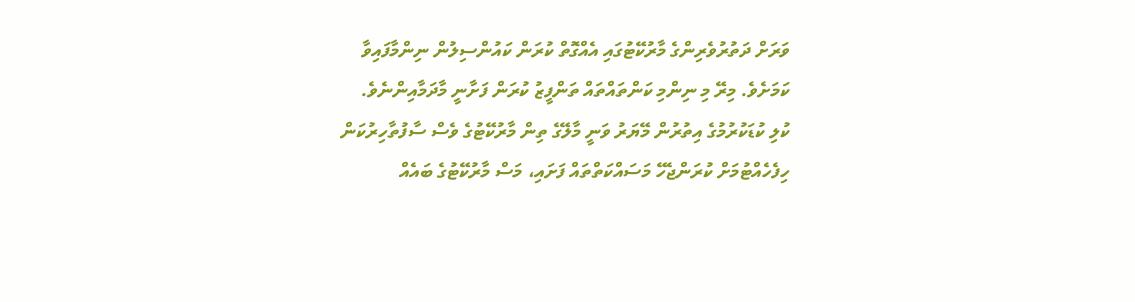ވަރަށް ދަތުރުވެރިންގެ މާރުކޭޓުގައި އެއްގޮތް ކުރަން ކައުންސިލުން ނިންމާފައިވާ ކަމަށެވެ. މިރޭ މި ނިންމި ކަންތައްތައް ތަންފީޒު ކުރަން ފަށާނީ މާދަމާއިންނެވެ.
ކުލި ކުޑަކުރުމުގެ އިތުރުން މޭޔަރު ވަނީ މާލޭގެ ތިން މާރުކޭޓުގެ ވެސް ސާފުތާހިރުކަން ހިފެހެއްޓުމަށް ކުރަންޖެހޭ މަސައްކަތްތައް ފަށައި، މަސް މާރުކޭޓުގެ ބައެއް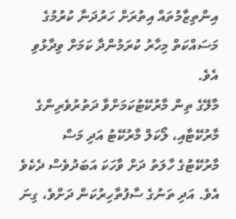އިންތިޒާމުތައް އިތުރަށް ހަރުދަނާ ކުރުމުގެ މަސައްކަތް މިހާރު ކުރަމުންދާ ކަމަށް ވިދާޅުވި އެވެ.
މާލޭގެ ތިން މާރުކޭޓުކަމަށްވާ ދަތުރުވެރިންގެ މާރުކޭޓާއި، ލޯކަލް މާރުކޭޓު އަދި މަސް މާރުކޭޓުގެ ހާލަތު ދަށް ވާހަކަ އަބަދުވެސް ދެކެވެ އެވެ. އަދި ތަނުގެ ސާފުތާހިރުކަން ދަށްވެ، ގިނަ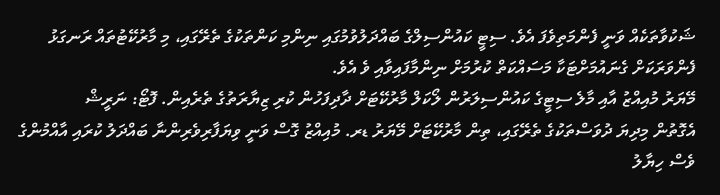ޝަކުވާތަކެއް ވަނީ ފެންމަތިވެފަ އެވެ. ސިޓީ ކައުންސިލްގެ ބައްދަލުވުމުގައި ނިންމި ކަންތަކުގެ ތެރޭގައި، މި މާރުކޭޓުތައް ރަނގަޅު ފެންވަރަކަށް ގެނައުމަށްޓަކާ މަސައްކަތް ކުރުމަށް ނިންމާފައިވާއި ވެ އެވެ.
މޭޔަރު މުއިއްޒު އާއި މާލެ ސިޓީގެ ކައުންސިލަރުން ލޯކަލް މާރުކޭޓަށް ދާދިފަހުން ކުރި ޒިޔާރަތުގެ ތެރެއިން. ފޮޓޯ: ނަރީޝް
އެގޮތުން މިދިޔަ ދުވަސްތަކުގެ ތެރޭގައި، ތިން މާރުކޭޓަށް މޭޔަރު ޑރ. މުއިއްޒު ގޮސް ވަނީ ވިޔަފާރިވެރިންނާ ބައްދަލު ކުރައި އާއްމުންގެ ވެސް ހިޔާލު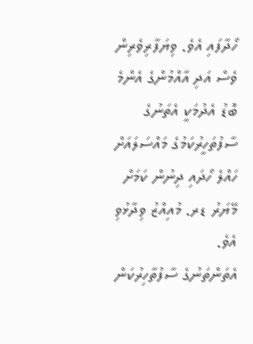ހޯދާފައި އެވެ. ވިޔަފާރިވެރިން ވެސް އަދި އާއްމުންގެ އެންމެ ބޮޑު އެދުމަކީ އެތަނުގެ ސާފުތަހީރުކަމުގެ މައްސަލައަށް ހައްލެ ހޯދައި ދިނުން ކަމަށް މޭޔަރު ޑރ. މުއިއްޒު ވިދާޅުވި އެވެ.
އެތަންތަނުގެ ސާފުތާހިރުކަން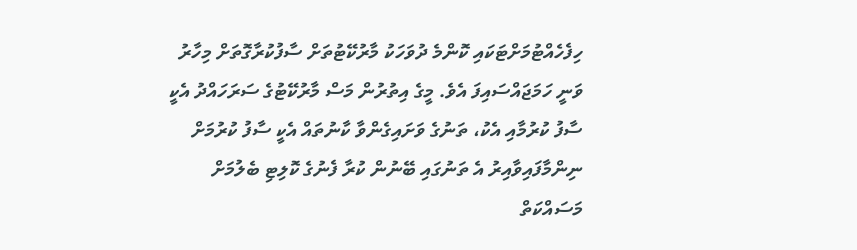ހިފެހެއްޓުމަށްޓަކައި ކޮންމެ ދުވަހަކު މާރުކޭޓުތަށް ސާފުކުރާގޮތަށް މިހާރު ވަނީ ހަމަޖައްސައިފަ އެވެ. މީގެ އިތުރުން މަސް މާރުކޭޓުގެ ސަރަހައްދު އެކީ ސާފު ކުރުމާއި އެކު، ތަނުގެ ވަށައިގެންވާ ކާނުތައް އެކީ ސާފު ކުރުމަށް ނިންމާފައިވާއިރު އެ ތަނުގައި ބޭނުން ކުރާ ފެނުގެ ކޮލިޓި ބެލުމަށް މަސައްކަތް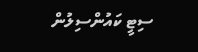ސިޓީ ކައުންސިލުން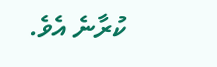ކުރާނެ އެވެ.